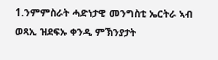1.ንምምስራት ሓድነታዊ መንግስቲ ኤርትራ ኣብ ወጻኢ ዝደፍኡ ቀንዲ ምኽንያታት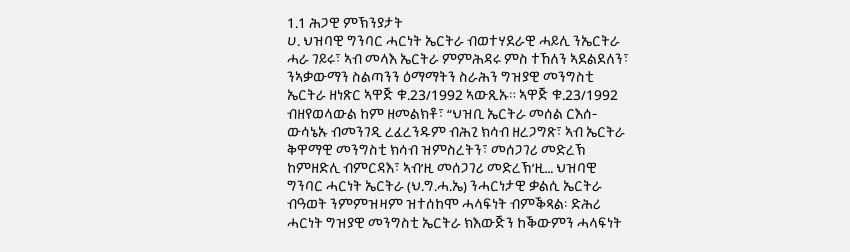1.1 ሕጋዊ ምኽንያታት
ሀ. ህዝባዊ ግንባር ሓርነት ኤርትራ ብወተሃደራዊ ሓይሊ ንኤርትራ ሓራ ገይሩ፣ ኣብ መላእ ኤርትራ ምምሕዳሩ ምስ ተኸለን ኣደልደለን፣ ንኣቃውማን ስልጣንን ዕማማትን ስራሕን ግዝያዊ መንግስቲ ኤርትራ ዘነጽር ኣዋጅ ቁ.23/1992 ኣውጺኡ። ኣዋጅ ቁ.23/1992 ብዘየወላውል ከም ዘመልክቶ፣ “ህዝቢ ኤርትራ መሰል ርእሰ-ውሳኔኡ ብመንገዲ ረፈረንዱም ብሕጊ ክሳብ ዘረጋግጽ፣ ኣብ ኤርትራ ቅዋማዊ መንግስቲ ክሳብ ዝምስረትን፣ መሰጋገሪ መድረኽ ከምዘድሊ ብምርዳእ፣ ኣብ’ዚ መሰጋገሪ መድረኽ’ዚ… ህዝባዊ ግንባር ሓርነት ኤርትራ (ህ.ግ.ሓ.ኤ) ንሓርነታዊ ቃልሲ ኤርትራ ብዓወት ንምምዝዛም ዝተሰከሞ ሓላፍነት ብምቕጻል፡ ድሕሪ ሓርነት ግዝያዊ መንግስቲ ኤርትራ ክእውጅን ከቕውምን ሓላፍነት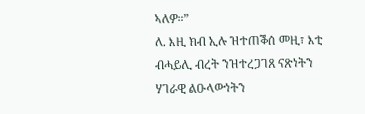ኣለዎ።”
ለ. እዚ ክብ ኢሉ ዝተጠቕሰ መዚ፣ እቲ ብሓይሊ ብረት ንዝተረጋገጸ ናጽነትን ሃገራዊ ልዑላውነትን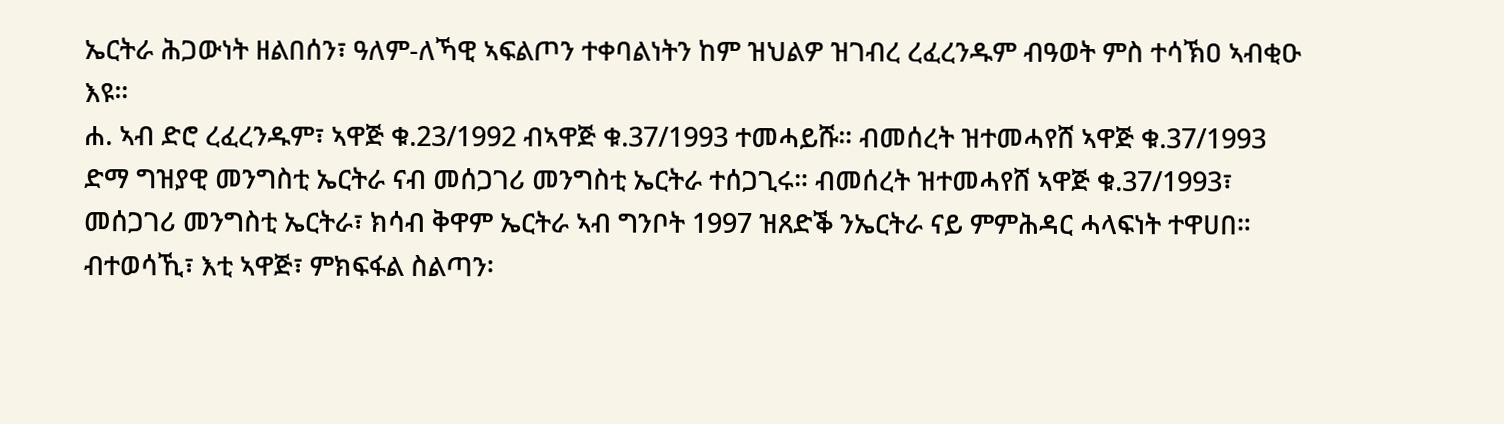ኤርትራ ሕጋውነት ዘልበሰን፣ ዓለም-ለኻዊ ኣፍልጦን ተቀባልነትን ከም ዝህልዎ ዝገብረ ረፈረንዱም ብዓወት ምስ ተሳኽዐ ኣብቂዑ እዩ።
ሐ. ኣብ ድሮ ረፈረንዱም፣ ኣዋጅ ቁ.23/1992 ብኣዋጅ ቁ.37/1993 ተመሓይሹ። ብመሰረት ዝተመሓየሸ ኣዋጅ ቁ.37/1993 ድማ ግዝያዊ መንግስቲ ኤርትራ ናብ መሰጋገሪ መንግስቲ ኤርትራ ተሰጋጊሩ። ብመሰረት ዝተመሓየሸ ኣዋጅ ቁ.37/1993፣ መሰጋገሪ መንግስቲ ኤርትራ፣ ክሳብ ቅዋም ኤርትራ ኣብ ግንቦት 1997 ዝጸድቕ ንኤርትራ ናይ ምምሕዳር ሓላፍነት ተዋሀበ። ብተወሳኺ፣ እቲ ኣዋጅ፣ ምክፍፋል ስልጣን፡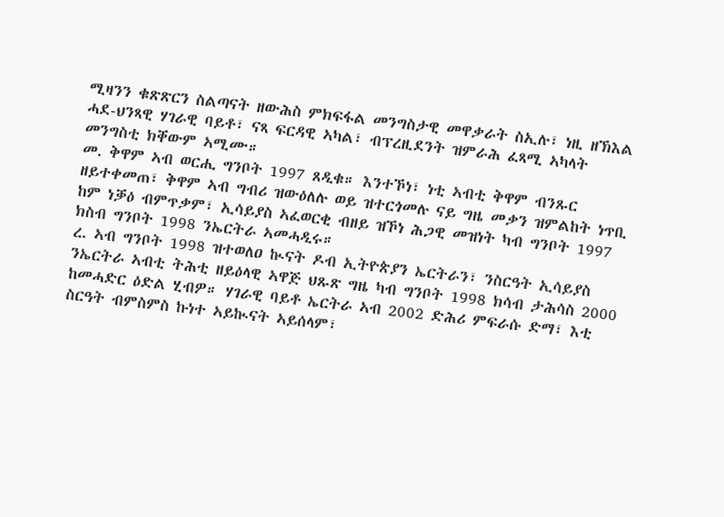ሚዛንን ቁጽጽርን ስልጣናት ዘውሕስ ምክፍፋል መንግስታዊ መዋቃራት ስኢሉ፣ ነዚ ዘኽእል ሓደ-ህንጻዊ ሃገራዊ ባይቶ፣ ናጻ ፍርዳዊ ኣካል፣ ብፕረዚደንት ዝምራሕ ፈጻሚ ኣካላት መንግስቲ ክቐውም ኣሚሙ።
መ. ቅዋም ኣብ ወርሒ ግንቦት 1997 ጸዲቁ። እንተኾነ፣ ነቲ ኣብቲ ቅዋም ብንጹር ዘይተቀመጠ፣ ቅዋም ኣብ ግብሪ ዝውዕለሉ ወይ ዝተርጎመሉ ናይ ግዜ መቃን ዝምልከት ነጥቢ ከም ነቓዕ ብምጥቃም፣ ኢሳይያስ ኣፈወርቂ ብዘይ ዝኾነ ሕጋዊ መዝነት ካብ ግንቦት 1997 ክስብ ግንቦት 1998 ንኤርትራ ኣመሓዲሩ።
ረ. ኣብ ግንቦት 1998 ዝተወለዐ ኲናት ዶብ ኢትዮጵያን ኤርትራን፣ ንስርዓት ኢሳይያስ ንኤርትራ ኣብቲ ትሕቲ ዘይዕላዊ ኣዋጅ ህጹጽ ግዜ ካብ ግንቦት 1998 ክሳብ ታሕሳስ 2000 ከመሓድር ዕድል ሂብዎ። ሃገራዊ ባይቶ ኤርትራ ኣብ 2002 ድሕሪ ምፍራሱ ድማ፣ እቲ ስርዓት ብምስምስ ኩነተ ኣይኲናት ኣይሰላም፣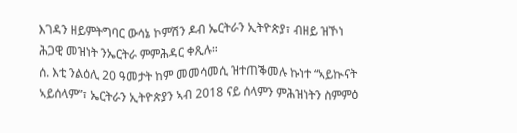እገዳን ዘይምትግባር ውሳኔ ኮምሽን ዶብ ኤርትራን ኢትዮጵያ፣ ብዘይ ዝኾነ ሕጋዊ መዝነት ንኤርትራ ምምሕዳር ቀጺሉ።
ሰ. እቲ ንልዕሊ 20 ዓመታት ከም መመሳመሲ ዝተጠቕመሉ ኩነተ “ኣይኲናት ኣይሰላም”፣ ኤርትራን ኢትዮጵያን ኣብ 2018 ናይ ሰላምን ምሕዝነትን ስምምዕ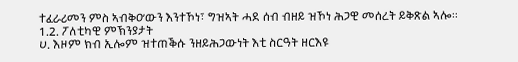ተፈራሪመን ምስ ኣብቅዐ’ውን እንተኾነ፣ ግዝኣት ሓደ ሰብ ብዘይ ዝኾነ ሕጋዊ መሰረት ይቅጽል ኣሎ።
1.2. ፖለቲካዊ ምኽንያታት
ሀ. እዞም ክብ ኢሎም ዝተጠቕሱ ንዘይሕጋውነት እቲ ስርዓት ዘርእዩ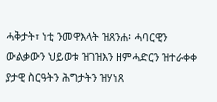ሓቅታት፣ ነቲ ንመዋእላት ዝጸንሐ፡ ሓባርዊን ውልቃውን ህይወቱ ዝገዝእን ዘምሓድርን ዝተራቀቀ ያታዊ ስርዓትን ሕግታትን ዝሃነጸ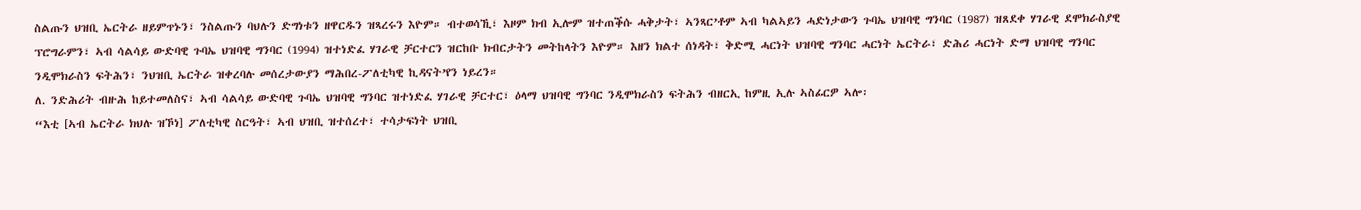ስልጡን ህዝቢ ኤርትራ ዘይምጥኑን፣ ንስልጡን ባህሉን ድግነቱን ዘዋርዱን ዝጻረሩን እዮም። ብተወሳኺ፣ እዞም ክብ ኢሎም ዝተጠቕሱ ሓቅታት፣ ኣንጻር’ቶም ኣብ ካልኣይን ሓድነታውን ጉባኤ ህዝባዊ ግንባር (1987) ዝጸደቀ ሃገራዊ ደሞክራስያዊ ፕሮግራምን፣ ኣብ ሳልሳይ ውድባዊ ጉባኤ ህዝባዊ ግንባር (1994) ዝተነድፈ ሃገራዊ ቻርተርን ዝርከቡ ክብርታትን መትከላትን እዮም። እዘን ክልተ ሰነዳት፣ ቅድሚ ሓርነት ህዝባዊ ግንባር ሓርነት ኤርትራ፣ ድሕሪ ሓርነት ድማ ህዝባዊ ግንባር ንዲሞክራስን ፍትሕን፣ ንህዝቢ ኤርትራ ዝቀረባሉ መሰረታውያን ማሕበረ-ፖለቲካዊ ኪዳናት’የን ነይረን።
ለ. ንድሕሪት ብዙሕ ከይተመለስና፣ ኣብ ሳልሳይ ውድባዊ ጉባኤ ህዝባዊ ግንባር ዝተነድፈ ሃገራዊ ቻርተር፣ ዕላማ ህዝባዊ ግንባር ንዲሞክራስን ፍትሕን ብዘርኢ ከምዚ ኢሉ ኣስፊርዎ ኣሎ፡
“እቲ [ኣብ ኤርትራ ክህሉ ዝኾነ] ፖለቲካዊ ስርዓት፣ ኣብ ህዝቢ ዝተሰረተ፣ ተሳታፍነት ህዝቢ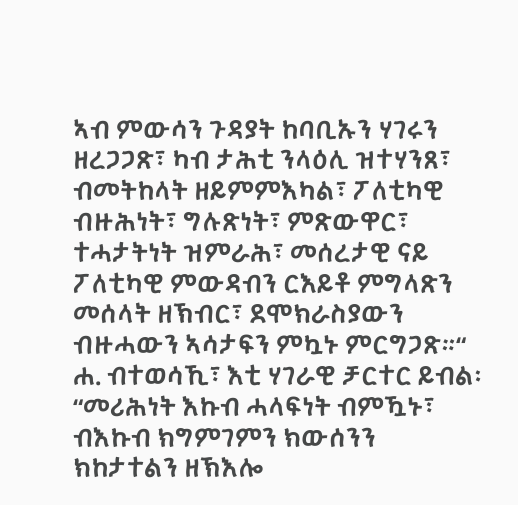ኣብ ምውሳን ጉዳያት ከባቢኡን ሃገሩን ዘረጋጋጽ፣ ካብ ታሕቲ ንላዕሊ ዝተሃንጸ፣ ብመትከላት ዘይምምእካል፣ ፖለቲካዊ ብዙሕነት፣ ግሉጽነት፣ ምጽውዋር፣ ተሓታትነት ዝምራሕ፣ መሰረታዊ ናይ ፖለቲካዊ ምውዳብን ርእይቶ ምግላጽን መሰላት ዘኽብር፣ ደሞክራስያውን ብዙሓውን ኣሳታፍን ምኳኑ ምርግጋጽ።“
ሐ. ብተወሳኺ፣ እቲ ሃገራዊ ቻርተር ይብል፡
“መሪሕነት እኩብ ሓላፍነት ብምዃኑ፣ ብእኩብ ክግምገምን ክውሰንን ክከታተልን ዘኽእሎ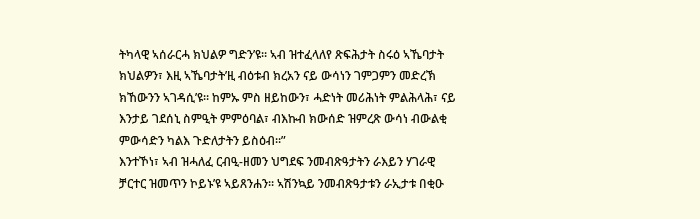ትካላዊ ኣሰራርሓ ክህልዎ ግድን’ዩ። ኣብ ዝተፈላለየ ጽፍሕታት ስሩዕ ኣኼባታት ክህልዎን፣ እዚ ኣኼባታት’ዚ ብዕቱብ ክረአን ናይ ውሳነን ገምጋምን መድረኽ ክኸውንን ኣገዳሲ’ዩ። ከምኡ ምስ ዘይከውን፣ ሓድነት መሪሕነት ምልሕላሕ፣ ናይ እንታይ ገደሰኒ ስምዒት ምምዕባል፣ ብእኩብ ክውሰድ ዝምረጽ ውሳነ ብውልቂ ምውሳድን ካልእ ጉድለታትን ይስዕብ።”
እንተኾነ፣ ኣብ ዝሓለፈ ርብዒ-ዘመን ህግደፍ ንመብጽዓታትን ራእይን ሃገራዊ ቻርተር ዝመጥን ኮይኑ’ዩ ኣይጸንሐን። ኣሽንኳይ ንመብጽዓታቱን ራኢታቱ በቂዑ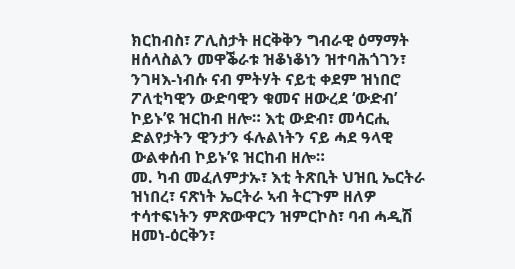ክርከብስ፣ ፖሊስታት ዘርቅቅን ግብራዊ ዕማማት ዘሰላስልን መዋቕራቱ ዝቆነቆነን ዝተባሕጎገን፣ ንገዛእ-ነብሱ ናብ ምትሃት ናይቲ ቀደም ዝነበሮ ፖለቲካዊን ውድባዊን ቁመና ዘውረደ ‘ውድብ’ ኮይኑ’ዩ ዝርከብ ዘሎ። እቲ ውድብ፣ መሳርሒ ድልየታትን ዊንታን ፋሉልነትን ናይ ሓደ ዓላዊ ውልቀሰብ ኮይኑ’ዩ ዝርከብ ዘሎ።
መ. ካብ መፈለምታኡ፣ እቲ ትጽቢት ህዝቢ ኤርትራ ዝነበረ፣ ናጽነት ኤርትራ ኣብ ትርጉም ዘለዎ ተሳተፍነትን ምጽውዋርን ዝምርኮስ፣ ባብ ሓዲሽ ዘመነ-ዕርቅን፣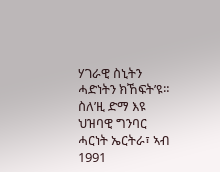ሃገራዊ ስኒትን ሓድነትን ክኸፍት’ዩ። ስለ’ዚ ድማ እዩ ህዝባዊ ግንባር ሓርነት ኤርትራ፣ ኣብ 1991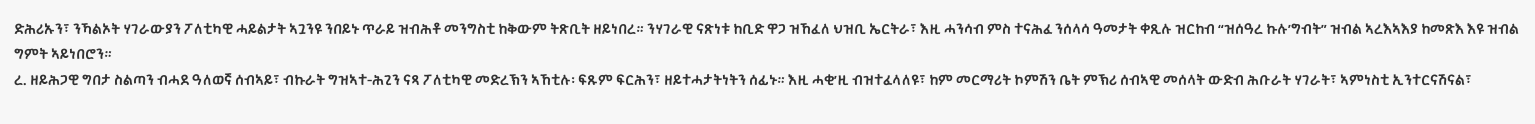ድሕሪኡን፣ ንኻልኦት ሃገራውያን ፖለቲካዊ ሓይልታት ኣጓንዩ ንበይኑ ጥራይ ዝብሕቶ መንግስቲ ከቅውም ትጽቢት ዘይነበረ። ንሃገራዊ ናጽነቱ ከቢድ ዋጋ ዝኸፈለ ህዝቢ ኤርትራ፣ እዚ ሓንሳብ ምስ ተናሕፈ ንሰላሳ ዓመታት ቀጺሉ ዝርከብ “ዝሰዓረ ኩሉ’ግብት” ዝብል ኣረእኣእያ ከመጽእ እዩ ዝብል ግምት ኣይነበሮን።
ረ. ዘይሕጋዊ ግበታ ስልጣን ብሓደ ዓለወኛ ሰብኣይ፣ ብኩራት ግዝኣተ-ሕጊን ናጻ ፖለቲካዊ መድረኽን ኣኸቲሉ፡ ፍጹም ፍርሕን፣ ዘይተሓታትነትን ሰፊኑ። እዚ ሓቂ’ዚ ብዝተፈላለዩ፣ ከም መርማሪት ኮምሽን ቤት ምኽሪ ሰብኣዊ መሰላት ውድብ ሕቡራት ሃገራት፣ ኣምነስቲ ኢንተርናሽናል፣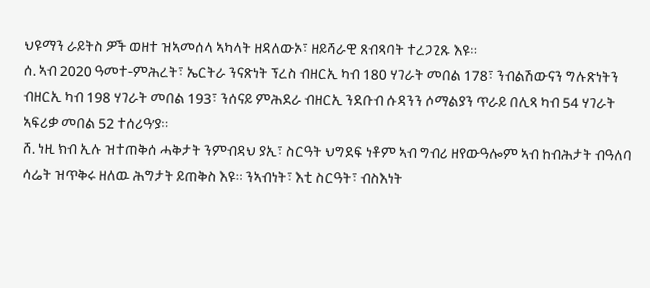ህዩማን ራይትስ ዎች ወዘተ ዝኣመሰላ ኣካላት ዘዳለውኦ፣ ዘይሻራዊ ጸብጻባት ተረጋጊጹ እዩ።
ሰ. ኣብ 2020 ዓመተ-ምሕረት፣ ኤርትራ ንናጽነት ፕረስ ብዘርኢ ካብ 180 ሃገራት መበል 178፣ ንብልሽውናን ግሉጽነትን ብዘርኢ ካብ 198 ሃገራት መበል 193፣ ንሰናይ ምሕደራ ብዘርኢ ንደቡብ ሱዳንን ሶማልያን ጥራይ በሊጻ ካብ 54 ሃገራት ኣፍሪቃ መበል 52 ተሰሪዓ’ያ።
ሸ. ነዚ ክብ ኢሉ ዝተጠቅሰ ሓቅታት ንምብዳህ ያኢ፣ ስርዓት ህግደፍ ነቶም ኣብ ግብሪ ዘየውዓሎም ኣብ ከብሕታት ብዓለባ ሳሬት ዝጥቅሩ ዘለዉ ሕግታት ይጠቅስ እዩ። ንኣብነት፣ እቲ ስርዓት፣ ብስእነት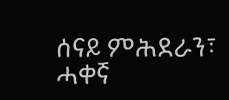ሰናይ ምሕደራን፣ ሓቀኛ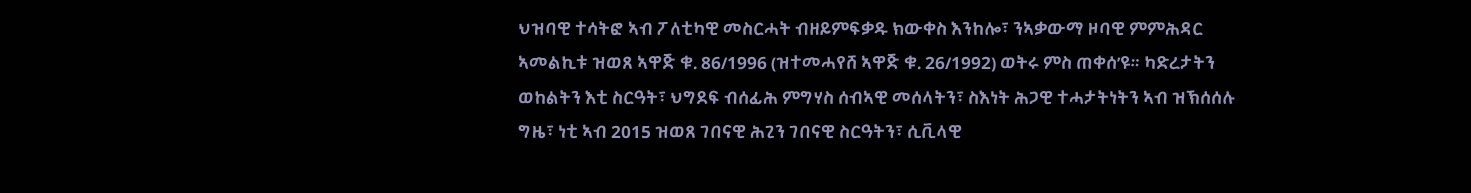ህዝባዊ ተሳትፎ ኣብ ፖለቲካዊ መስርሓት ብዘይምፍቃዱ ክውቀስ እንከሎ፣ ንኣቃውማ ዞባዊ ምምሕዳር ኣመልኪቱ ዝወጸ ኣዋጅ ቁ. 86/1996 (ዝተመሓየሸ ኣዋጅ ቁ. 26/1992) ወትሩ ምስ ጠቀሰ’ዩ። ካድረታትን ወከልትን እቲ ስርዓት፣ ህግደፍ ብሰፊሕ ምግሃስ ሰብኣዊ መሰላትን፣ ስእነት ሕጋዊ ተሓታትነትን ኣብ ዝኽሰሰሉ ግዜ፣ ነቲ ኣብ 2015 ዝወጸ ገበናዊ ሕጊን ገበናዊ ስርዓትን፣ ሲቪላዊ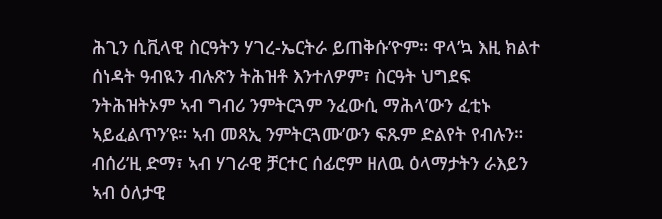ሕጊን ሲቪላዊ ስርዓትን ሃገረ-ኤርትራ ይጠቅሱ’ዮም። ዋላ’ኳ እዚ ክልተ ሰነዳት ዓብዪን ብሉጽን ትሕዝቶ እንተለዎም፣ ስርዓት ህግደፍ ንትሕዝትኦም ኣብ ግብሪ ንምትርጓም ንፈውሲ ማሕላ’ውን ፈቲኑ ኣይፈልጥን’ዩ። ኣብ መጻኢ ንምትርጓሙ’ውን ፍጹም ድልየት የብሉን። ብሰሪ’ዚ ድማ፣ ኣብ ሃገራዊ ቻርተር ሰፊሮም ዘለዉ ዕላማታትን ራእይን ኣብ ዕለታዊ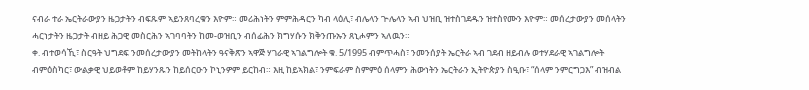ናብራ ተራ ኤርትራውያን ዜጋታትን ብፍጹም ኣይንጸባረቁን እዮም። መሪሕነትን ምምሕዳርን ካብ ላዕሊ፣ ብሌላን ጒሌላን ኣብ ህዝቢ ዝተስገደዱን ዝተስየሙን እዮም። መሰረታውያን መሰላትን ሓርነታትን ዜጋታት ብዘይ ሕጋዊ መስርሕን ኣገባባትን ከመ-ወዝቢን ብሰፊሕን ክግሃሱን ክቅንጡኡን ጸኒሖምን ኣለዉን።
ቀ. ብተወሳኺ፣ ስርዓት ህግደፍ ንመሰረታውያን መትከላትን ዓናቅጽን ኣዋጅ ሃገራዊ ኣገልግሎት ቁ. 5/1995 ብምጥሓስ፣ ንመንሰያት ኤርትራ ኣብ ገደብ ዘይብሉ ወተሃደራዊ ኣገልግሎት ብምዕስካር፣ ውልቃዊ ህይወቶም ከይሃንጹን ከይሰርዑን ኮኒንዎም ይርከብ። እዚ ከይኣክል፣ ንምፍራም ስምምዕ ሰላምን ሕውነትን ኤርትራን ኢትዮጵያን ስዒቡ፣ “ሰላም ንምርግጋእ” ብዝብል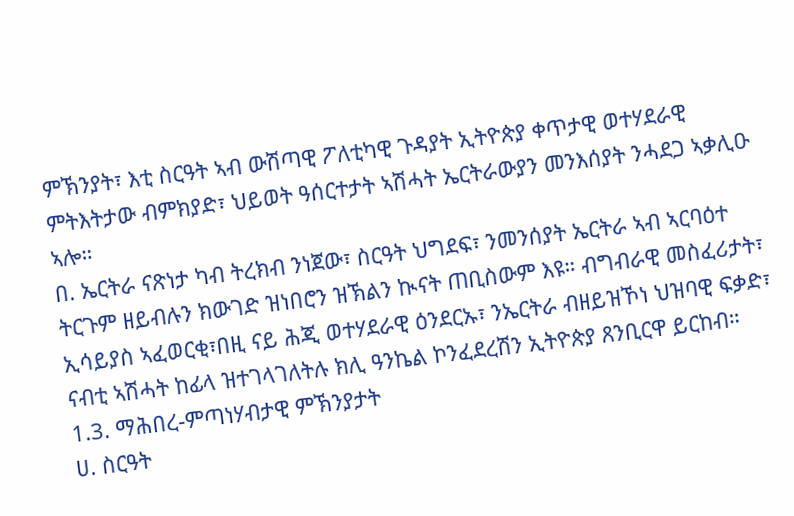ምኽንያት፣ እቲ ስርዓት ኣብ ውሽጣዊ ፖለቲካዊ ጉዳያት ኢትዮጵያ ቀጥታዊ ወተሃደራዊ ምትእትታው ብምክያድ፣ ህይወት ዓሰርተታት ኣሽሓት ኤርትራውያን መንእሰያት ንሓደጋ ኣቃሊዑ ኣሎ።
በ. ኤርትራ ናጽነታ ካብ ትረክብ ንነጀው፣ ስርዓት ህግደፍ፣ ንመንሰያት ኤርትራ ኣብ ኣርባዕተ ትርጉም ዘይብሉን ክውገድ ዝነበሮን ዝኽልን ኲናት ጠቢስውም እዩ። ብግብራዊ መስፈሪታት፣ ኢሳይያስ ኣፈወርቂ፣በዚ ናይ ሕጂ ወተሃደራዊ ዕንደርኡ፣ ንኤርትራ ብዘይዝኾነ ህዝባዊ ፍቃድ፣ ናብቲ ኣሽሓት ከፊላ ዝተገላገለትሉ ክሊ ዓንኬል ኮንፈደረሽን ኢትዮጵያ ጸንቢርዋ ይርከብ።
1.3. ማሕበረ-ምጣነሃብታዊ ምኽንያታት
ሀ. ስርዓት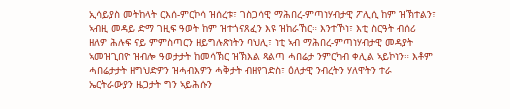ኢሳይያስ መትከላት ርእሰ-ምርኮሳ ዝሰረቱ፣ ገስጋሳዊ ማሕበረ-ምጣነሃብታዊ ፖሊሲ ከም ዝኽተልን፣ ኣብዚ መዳይ ድማ ገዚፍ ዓወት ከም ዝተጎናጸፈን እዩ ዝከራኸር። እንተኾነ፣ እቲ ስርዓት ብሰሪ ዘለዎ ሕሉፍ ናይ ምምስጣርን ዘይግሉጽነትን ባህሊ፣ ነቲ ኣብ ማሕበረ-ምጣነሃብታዊ መዳያት ኣመዝጊበዮ ዝብሎ ዓወታታት ከመሳኽር ዝኽእል ጻልጣ ሓበሬታ ንምርካብ ቀሊል ኣይኮነን። እቶም ሓበሬታታት ዘግህድዎን ዝሓብእዎን ሓቅታት ብዘየገድስ፣ ዕለታዊ ንብረትን ሃለዋትን ተራ ኤርትራውያን ዜጋታት ግን ኣይሕሱን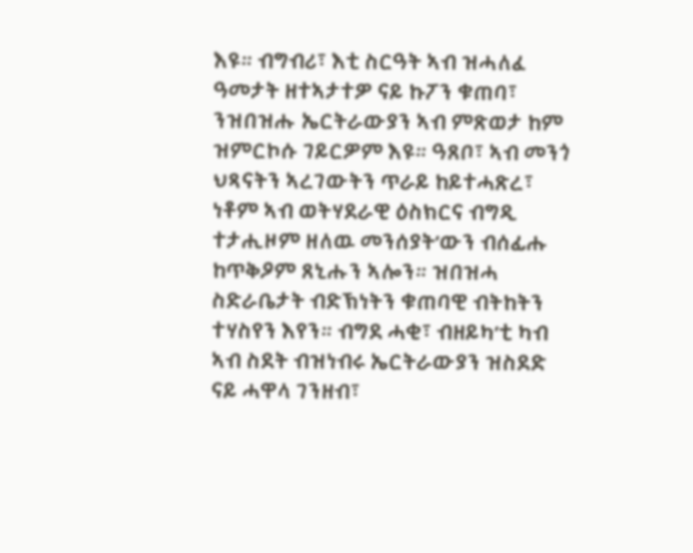እዩ። ብግብሪ፣ እቲ ስርዓት ኣብ ዝሓለፈ ዓመታት ዘተኣታተዎ ናይ ኩፖን ቁጠባ፣ ንዝበዝሑ ኤርትራውያን ኣብ ምጽወታ ከም ዝምርኮሱ ገይርዎም እዩ። ዓጸቦ፣ ኣብ መንጎ ህጻናትን ኣረገውትን ጥራይ ከይተሓጽረ፣ ነቶም ኣብ ወትሃደራዊ ዕስክርና ብግዲ ተታሒዞም ዘለዉ መንሰያት’ውን ብሰፊሑ ከጥቅዖም ጸኒሑን ኣሎን። ዝበዝሓ ስድራቤታት ብድኽነትን ቁጠባዊ ብትከትን ተሃስየን እየን። ብግደ ሓቂ፣ ብዘይካ’ቲ ካብ ኣብ ስደት ብዝነብሩ ኤርትራውያን ዝስደድ ናይ ሓዋላ ገንዘብ፣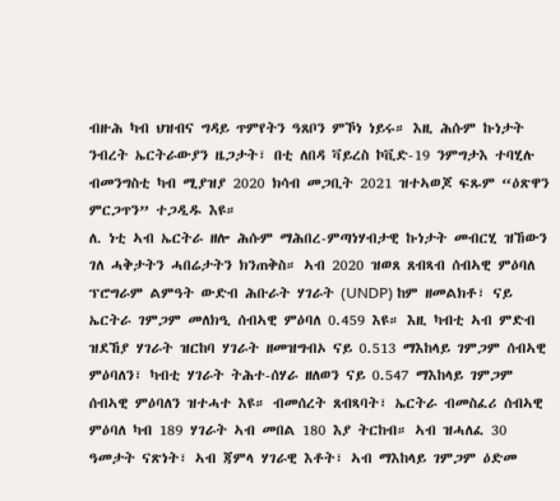ብዙሕ ካብ ህዝብና ግዳይ ጥምየትን ዓጸቦን ምኾነ ነይሩ። እዚ ሕሱም ኩነታት ንብረት ኤርትራውያን ዜጋታት፣ በቲ ለበዳ ቫይረስ ኮቪድ-19 ንምግታእ ተባሂሉ ብመንግስቲ ካብ ሚያዝያ 2020 ክሳብ መጋቢት 2021 ዝተኣወጆ ፍጹም “ዕጽዋን ምርጋጥን” ተጋዲዱ እዩ።
ለ. ነቲ ኣብ ኤርትራ ዘሎ ሕሱም ማሕበረ-ምጣነሃብታዊ ኩነታት መብርሂ ዝኸውን ገለ ሓቅታትን ሓበሬታትን ክንጠቅስ። ኣብ 2020 ዝወጸ ጸብጻብ ሰብኣዊ ምዕባለ ፕሮግራም ልምዓት ውድብ ሕቡራት ሃገራት (UNDP) ከም ዘመልክቶ፣ ናይ ኤርትራ ገምጋም መለክዒ ሰብኣዊ ምዕባለ 0.459 እዩ። እዚ ካብቲ ኣብ ምድብ ዝደኸያ ሃገራት ዝርከባ ሃገራት ዘመዝግብኦ ናይ 0.513 ማእከላይ ገምጋም ሰብኣዊ ምዕባለን፣ ካብቲ ሃገራት ትሕተ-ሰሃራ ዘለወን ናይ 0.547 ማእከላይ ገምጋም ሰብኣዊ ምዕባለን ዝተሓተ እዩ። ብመሰረት ጸብጻባት፣ ኤርትራ ብመስፈሪ ሰብኣዊ ምዕባለ ካብ 189 ሃገራት ኣብ መበል 180 እያ ትርከብ። ኣብ ዝሓለፈ 30 ዓመታት ናጽነት፣ ኣብ ጃምላ ሃገራዊ እቶት፣ ኣብ ማእከላይ ገምጋም ዕድመ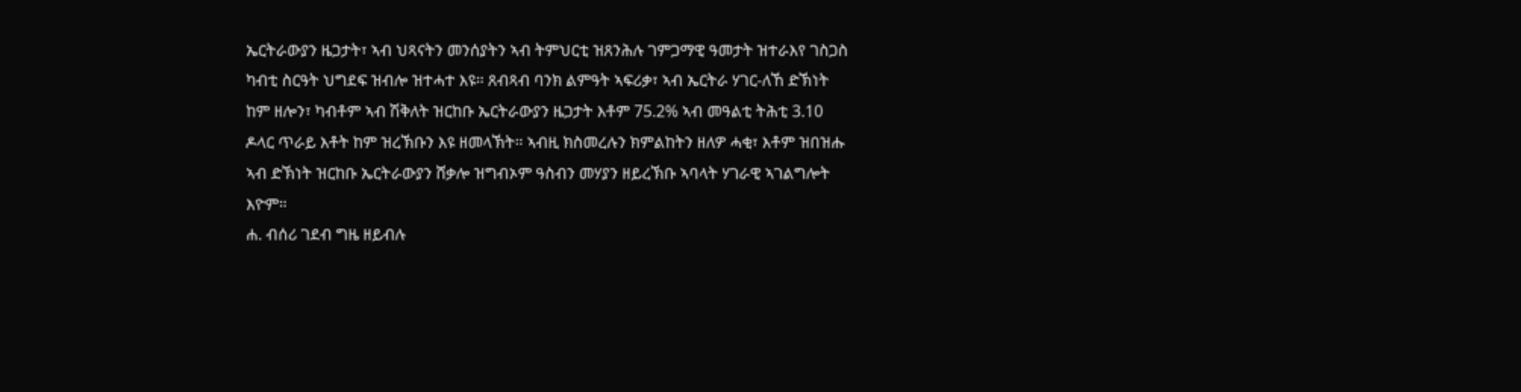ኤርትራውያን ዜጋታት፣ ኣብ ህጻናትን መንሰያትን ኣብ ትምህርቲ ዝጸንሕሉ ገምጋማዊ ዓመታት ዝተራእየ ገስጋስ ካብቲ ስርዓት ህግደፍ ዝብሎ ዝተሓተ እዩ። ጸብጻብ ባንክ ልምዓት ኣፍሪቃ፣ ኣብ ኤርትራ ሃገር-ለኸ ድኽነት ከም ዘሎን፣ ካብቶም ኣብ ሽቅለት ዝርከቡ ኤርትራውያን ዜጋታት እቶም 75.2% ኣብ መዓልቲ ትሕቲ 3.10 ዶላር ጥራይ እቶት ከም ዝረኽቡን እዩ ዘመላኽት። ኣብዚ ክስመረሉን ክምልከትን ዘለዎ ሓቂ፣ እቶም ዝበዝሑ ኣብ ድኽነት ዝርከቡ ኤርትራውያን ሸቃሎ ዝግብኦም ዓስብን መሃያን ዘይረኽቡ ኣባላት ሃገራዊ ኣገልግሎት እዮም።
ሐ. ብሰሪ ገደብ ግዜ ዘይብሉ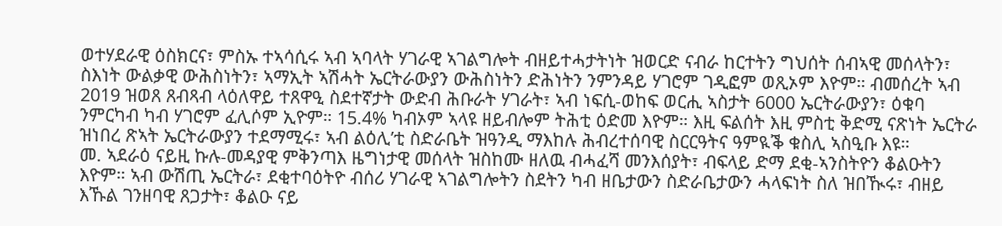ወተሃደራዊ ዕስክርና፣ ምስኡ ተኣሳሲሩ ኣብ ኣባላት ሃገራዊ ኣገልግሎት ብዘይተሓታትነት ዝወርድ ናብራ ከርተትን ግህሰት ሰብኣዊ መሰላትን፣ ስእነት ውልቃዊ ውሕስነትን፣ ኣማኢት ኣሽሓት ኤርትራውያን ውሕስነትን ድሕነትን ንምንዳይ ሃገሮም ገዲፎም ወጺኦም እዮም። ብመሰረት ኣብ 2019 ዝወጸ ጸብጻብ ላዕለዋይ ተጸዋዒ ስደተኛታት ውድብ ሕቡራት ሃገራት፣ ኣብ ነፍሲ-ወከፍ ወርሒ ኣስታት 6000 ኤርትራውያን፣ ዕቁባ ንምርካብ ካብ ሃገሮም ፈሊሶም ኢዮም። 15.4% ካብኦም ኣላዩ ዘይብሎም ትሕቲ ዕድመ እዮም። እዚ ፍልሰት እዚ ምስቲ ቅድሚ ናጽነት ኤርትራ ዝነበረ ጽኣት ኤርትራውያን ተደማሚሩ፣ ኣብ ልዕሊ’ቲ ስድራቤት ዝዓንዲ ማእከሉ ሕብረተሰባዊ ስርርዓትና ዓምዪቕ ቁስሊ ኣስዒቡ እዩ።
መ. ኣደራዕ ናይዚ ኩሉ-መዳያዊ ምቅንጣእ ዜግነታዊ መሰላት ዝስከሙ ዘለዉ ብሓፈሻ መንእሰያት፣ ብፍላይ ድማ ደቂ-ኣንስትዮን ቆልዑትን እዮም። ኣብ ውሽጢ ኤርትራ፣ ደቂተባዕትዮ ብሰሪ ሃገራዊ ኣገልግሎትን ስደትን ካብ ዘቤታውን ስድራቤታውን ሓላፍነት ስለ ዝበዂሩ፣ ብዘይ እኹል ገንዘባዊ ጸጋታት፣ ቆልዑ ናይ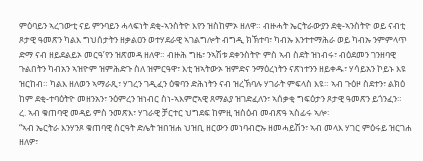ምዕባይን ኣረገውቲ ናይ ምንባይን ሓላፍነት ደቂ-ኣንስትዮ እየን ዝስከምኦ ዘለዋ። ብዙሓት ኤርትራውያን ደቂ-ኣንስትዮ ወይ ናብቲ ጾታዊ ዓመጽን ካልእ ግህሰታትን ዘቃልዐን ወተሃደራዊ ኣገልግሎት ብግዲ ክኽተባ፣ ካብኡ እንተተማሕራ ወይ ካብኡ ንምምላጥ ድማ ናብ ዘይደልይኦ መርዓ’የን ዝጽመዳ ዘለዋ። ብዙሕ ግዜ፣ ንኣሽቱ ደቀንስትዮ ምስ ኣብ ስደት ዝነብሩ፣ ብዕደመን ገንዘባዊ ጉልበትን ካብአን ኣዝዮም ዝምሕድጉ ስለ ዝምርዓዋ፣ እቲ ዝኣትውኦ ዝምድና ንማዕረነትን ናጽነተንን ዘይቀዱ፣ ሃሳይአን ኮይኑ እዩ ዝርከብ። ካልእ ዘለወን ኣማራጺ፣ ሃገረን ገዲፈን ዕቁባን ድሕነትን ናብ ዝረኽባሉ ሃገራት ምፍላስ እዩ። ኣብ ጉዕዞ ስደተን፣ ልክዕ ከም ደቂ-ተባዕትዮ መዘንአን፣ ንዕምረን ዝነብር ስነ-ኣእምሮኣዊ ጸማልያ ዝገድፈለን፣ ኣሰቃቂ ግፍዕታን ጾታዊ ዓመጽን ይጎንፈን።
ረ. ኣብ ቁጠባዊ መዳይ ምስ ንመጽእ፣ ሃገራዊ ቻርተር ህግደፍ ከምዚ ዝስዕብ መብጽዓ ኣስፊሩ ኣሎ፡
“ኣብ ኤርትራ እንሃንጾ ቁጠባዊ ስርዓት ድሌት ዝበዝሐ ህዝቢ ዘርውን መነባብሮኡ ዘመሓይሽን፣ ኣብ መላእ ሃገር ምዕሩይ ዝርገሐ ዘለዎ፣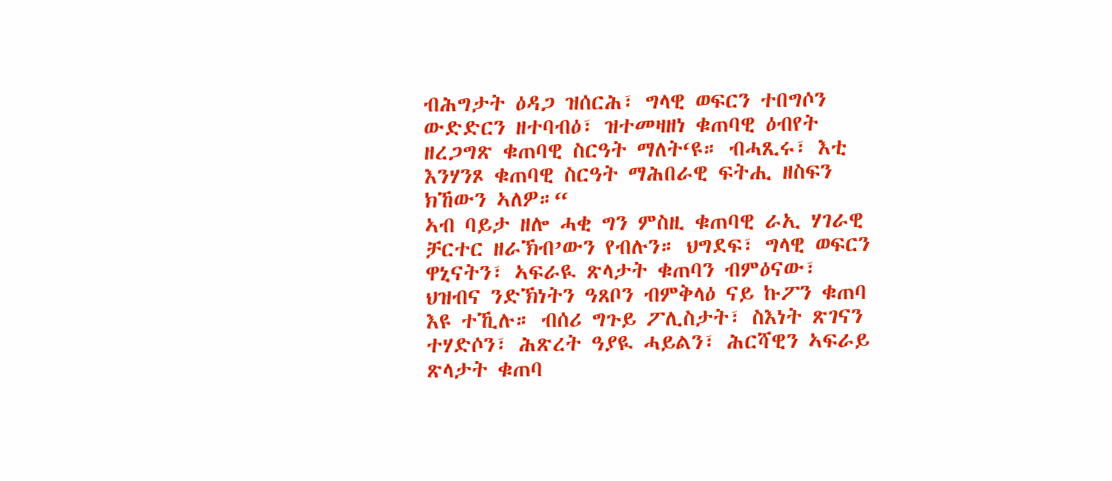ብሕግታት ዕዳጋ ዝሰርሕ፣ ግላዊ ወፍርን ተበግሶን ውድድርን ዘተባብዕ፣ ዝተመዛዘነ ቁጠባዊ ዕብየት ዘረጋግጽ ቁጠባዊ ስርዓት ማለት‘ዩ። ብሓጺሩ፣ እቲ እንሃንጾ ቁጠባዊ ስርዓት ማሕበራዊ ፍትሒ ዘስፍን ክኸውን ኣለዎ።“
ኣብ ባይታ ዘሎ ሓቂ ግን ምስዚ ቁጠባዊ ራኢ ሃገራዊ ቻርተር ዘራኽብ’ውን የብሉን። ህግደፍ፣ ግላዊ ወፍርን ዋኒናትን፣ ኣፍራዪ ጽላታት ቁጠባን ብምዕናው፣ ህዝብና ንድኽነትን ዓጸቦን ብምቅላዕ ናይ ኩፖን ቁጠባ እዩ ተኺሉ። ብሰሪ ግጉይ ፖሊስታት፣ ስእነት ጽገናን ተሃድሶን፣ ሕጽረት ዓያዪ ሓይልን፣ ሕርሻዊን ኣፍራይ ጽላታት ቁጠባ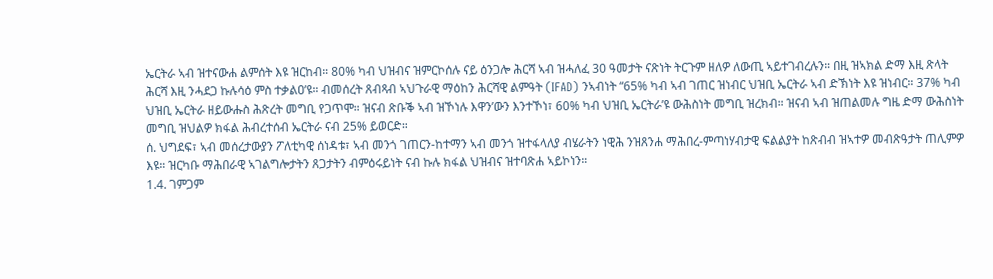ኤርትራ ኣብ ዝተናውሐ ልምሰት እዩ ዝርከብ። 80% ካብ ህዝብና ዝምርኮሰሉ ናይ ዕንጋሎ ሕርሻ ኣብ ዝሓለፈ 30 ዓመታት ናጽነት ትርጉም ዘለዎ ለውጢ ኣይተገብረሉን። በዚ ዝኣክል ድማ እዚ ጽላት ሕርሻ እዚ ንሓደጋ ኩሉሳዕ ምስ ተቃልዐ’ዩ። ብመሰረት ጸብጻብ ኣህጉራዊ ማዕከን ሕርሻዊ ልምዓት (IFAD) ንኣብነት “65% ካብ ኣብ ገጠር ዝነብር ህዝቢ ኤርትራ ኣብ ድኽነት እዩ ዝነብር። 37% ካብ ህዝቢ ኤርትራ ዘይውሑስ ሕጽረት መግቢ የጋጥሞ። ዝናብ ጽቡቕ ኣብ ዝኾነሉ እዋን’ውን እንተኾነ፣ 60% ካብ ህዝቢ ኤርትራ’ዩ ውሕስነት መግቢ ዝረክብ። ዝናብ ኣብ ዝጠልመሉ ግዜ ድማ ውሕስነት መግቢ ዝህልዎ ክፋል ሕብረተሰብ ኤርትራ ናብ 25% ይወርድ።
ሰ. ህግደፍ፣ ኣብ መሰረታውያን ፖለቲካዊ ሰነዳቱ፣ ኣብ መንጎ ገጠርን-ከተማን ኣብ መንጎ ዝተፋላለያ ብሄራትን ነዊሕ ንዝጸንሐ ማሕበረ-ምጣነሃብታዊ ፍልልያት ከጽብብ ዝኣተዎ መብጽዓታት ጠሊምዎ እዩ። ዝርካቡ ማሕበራዊ ኣገልግሎታትን ጸጋታትን ብምዕሩይነት ናብ ኩሉ ክፋል ህዝብና ዝተባጽሐ ኣይኮነን።
1.4. ገምጋም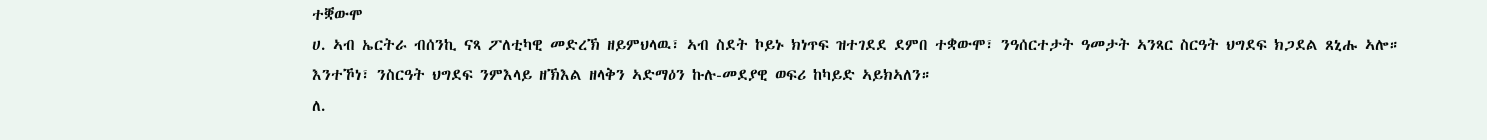ተቛውሞ
ሀ. ኣብ ኤርትራ ብሰንኪ ናጻ ፖለቲካዊ መድረኽ ዘይምህላዉ፣ ኣብ ስደት ኮይኑ ክነጥፍ ዝተገደደ ደምበ ተቋውሞ፣ ንዓሰርተታት ዓመታት ኣንጻር ስርዓት ህግደፍ ክጋደል ጸኒሑ ኣሎ። እንተኾነ፣ ንስርዓት ህግደፍ ንምእላይ ዘኽእል ዘላቅን ኣድማዕን ኩሉ-መደያዊ ወፍሪ ከካይድ ኣይክኣለን።
ለ.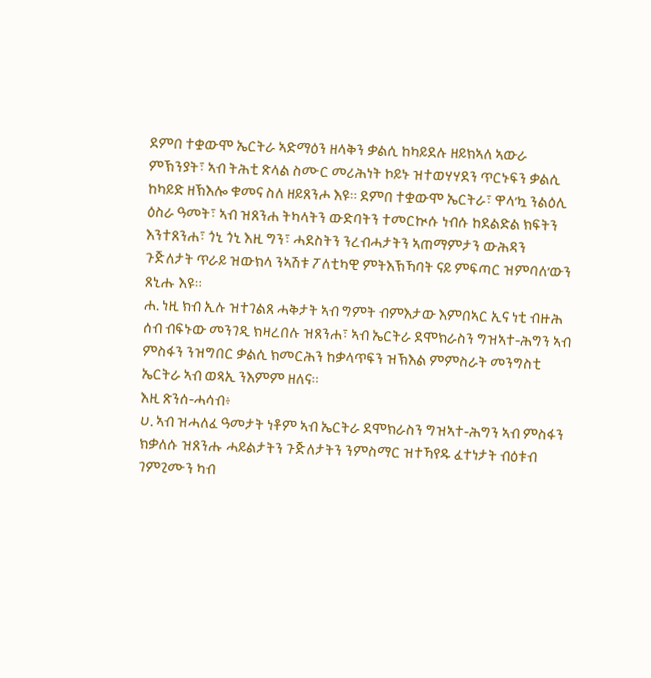ደምበ ተቋውሞ ኤርትራ ኣድማዕን ዘላቅን ቃልሲ ከካይደሉ ዘይክኣለ ኣውራ ምኽንያት፣ ኣብ ትሕቲ ጽላል ስሙር መሪሕነት ኮይኑ ዝተወሃሃደን ጥርኑፍን ቃልሲ ከካይድ ዘኽእሎ ቁመና ስለ ዘይጸንሖ እዩ። ደምበ ተቋውሞ ኤርትራ፣ ዋላ’ኳ ንልዕሊ ዕስራ ዓመት፣ ኣብ ዝጸንሐ ትካላትን ውድባትን ተመርኲሱ ነብሱ ከደልድል ክፍትን እንተጸንሐ፣ ጎኒ ጎኒ እዚ ግን፣ ሓደስትን ንረብሓታትን ኣጠማምታን ውሕዳን ጉጅለታት ጥራይ ዝውክላ ንኣሽቱ ፖለቲካዊ ምትእኽኻባት ናይ ምፍጣር ዝምባለ’ውን ጸኒሑ እዩ።
ሐ. ነዚ ክብ ኢሉ ዝተገልጸ ሓቅታት ኣብ ግምት ብምእታው እምበኣር ኢና ነቲ ብዙሕ ሰብ ብፍኑው መንገዲ ክዛረበሉ ዝጸንሐ፣ ኣብ ኤርትራ ደሞክራስን ግዝኣተ-ሕግን ኣብ ምስፋን ንዝግበር ቃልሲ ክመርሕን ከቃላጥፍን ዝኽእል ምምስራት መንግስቲ ኤርትራ ኣብ ወጻኢ ንእምም ዘለና።
እዚ ጽንሰ-ሓሳብ፥
ሀ. ኣብ ዝሓለፈ ዓመታት ነቶም ኣብ ኤርትራ ደሞክራስን ግዝኣተ-ሕግን ኣብ ምስፋን ክቃለሱ ዝጸንሑ ሓይልታትን ጉጅለታትን ንምስማር ዝተኻየዱ ፈተነታት ብዕቱብ ገምጊሙን ካብ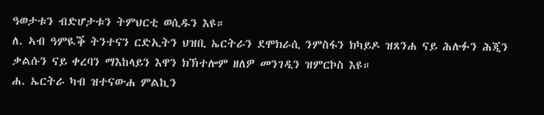ዓወታቱን ብድሆታቱን ትምህርቲ ወሲዱን እዩ።
ለ. ኣብ ዓምዪቕ ትንተናን ርድኢትን ህዝቢ ኤርትራን ደሞክራሲ ንምስፋን ክካይዶ ዝጸንሐ ናይ ሕሉፉን ሕጂን ቃልሱን ናይ ቀረባን ማእከላይን እዋን ክኽተሎም ዘለዎ መንገዲን ዝምርኮስ እዩ።
ሐ. ኤርትራ ካብ ዝተናውሐ ምልኪን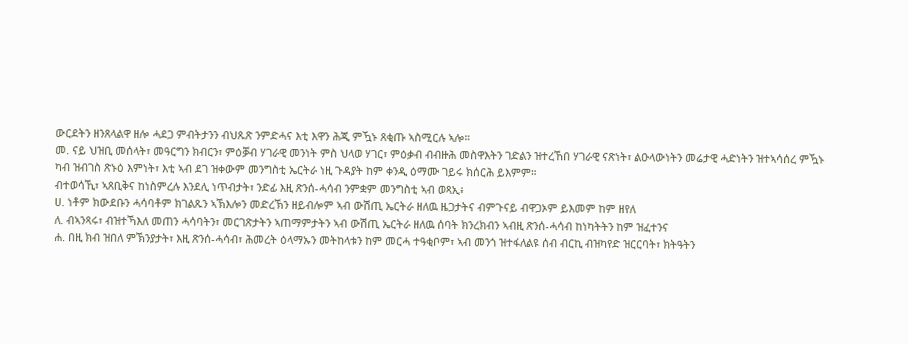ውርደትን ዘንጸላልዋ ዘሎ ሓደጋ ምብትታንን ብህጹጽ ንምድሓና እቲ እዋን ሕጂ ምዃኑ ጸቂጡ ኣስሚርሉ ኣሎ።
መ. ናይ ህዝቢ መሰላት፣ መዓርግን ክብርን፣ ምዕቓብ ሃገራዊ መንነት ምስ ህላወ ሃገር፣ ምዕቃብ ብብዙሕ መስዋእትን ገድልን ዝተረኸበ ሃገራዊ ናጽነት፣ ልዑላውነትን መሬታዊ ሓድነትን ዝተኣሳሰረ ምዃኑ ካብ ዝብገስ ጽኑዕ እምነት፣ እቲ ኣብ ደገ ዝቀውም መንግስቲ ኤርትራ ነዚ ጉዳያት ከም ቀንዲ ዕማሙ ገይሩ ክሰርሕ ይእምም።
ብተወሳኺ፣ ኣጸቢቅና ከነስምረሉ እንደሊ ነጥብታት፣ ንድፊ እዚ ጽንሰ-ሓሳብ ንምቋም መንግስቲ ኣብ ወጻኢ፥
ሀ. ነቶም ክውደቡን ሓሳባቶም ክገልጹን ኣኽእሎን መድረኽን ዘይብሎም ኣብ ውሽጢ ኤርትራ ዘለዉ ዜጋታትና ብምጉናይ ብዋጋኦም ይእመም ከም ዘየለ
ለ. ብኣንጻሩ፣ ብዝተኻእለ መጠን ሓሳባትን፣ መርገጽታትን ኣጠማምታትን ኣብ ውሽጢ ኤርትራ ዘለዉ ሰባት ክንረክብን ኣብዚ ጽንሰ-ሓሳብ ከነካትትን ከም ዝፈተንና
ሐ. በዚ ክብ ዝበለ ምኽንያታት፣ እዚ ጽንሰ-ሓሳብ፣ ሕመረት ዕላማኡን መትከላቱን ከም መርሓ ተዓቂቦም፣ ኣብ መንጎ ዝተፋለልዩ ሰብ ብርኪ ብዝካየድ ዝርርባት፣ ክትዓትን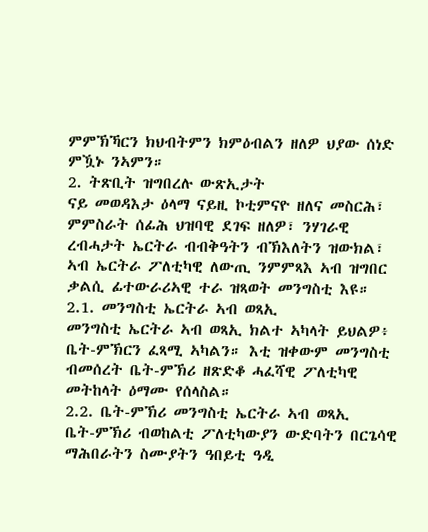ምምኽኻርን ክህብትምን ክምዕብልን ዘለዎ ህያው ሰነድ ምዃኑ ንኣምን።
2. ትጽቢት ዝግበረሉ ውጽኢታት
ናይ መወዳእታ ዕላማ ናይዚ ኮቲምናዮ ዘለና መስርሕ፣ ምምስራት ሰፊሕ ህዝባዊ ደገፍ ዘለዎ፣ ንሃገራዊ ረብሓታት ኤርትራ ብብቅዓትን ብኽእለትን ዝውክል፣ ኣብ ኤርትራ ፖለቲካዊ ለውጢ ንምምጻእ ኣብ ዝግበር ቃልሲ ፊተውራሪኣዊ ተራ ዝጻወት መንግስቲ እዩ።
2.1. መንግስቲ ኤርትራ ኣብ ወጻኢ
መንግስቲ ኤርትራ ኣብ ወጻኢ ክልተ ኣካላት ይህልዎ፥ ቤት-ምኽርን ፈጻሚ ኣካልን። እቲ ዝቀውም መንግስቲ ብመሰረት ቤት-ምኽሪ ዘጽድቆ ሓፈሻዊ ፖለቲካዊ መትከላት ዕማሙ የሰላስል።
2.2. ቤት-ምኽሪ መንግስቲ ኤርትራ ኣብ ወጻኢ
ቤት-ምኽሪ ብወከልቲ ፖለቲካውያን ውድባትን በርጌሳዊ ማሕበራትን ስሙያትን ዓበይቲ ዓዲ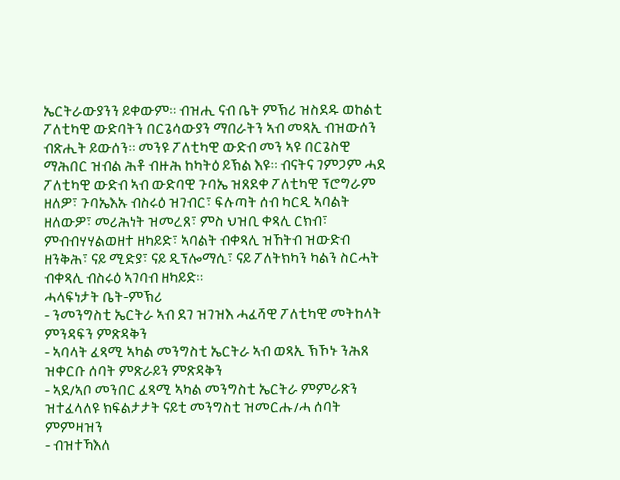ኤርትራውያንን ይቀውም። ብዝሒ ናብ ቤት ምኽሪ ዝስደዱ ወከልቲ ፖለቲካዊ ውድባትን በርጌሳውያን ማበራትን ኣብ መጻኢ ብዝውሰን ብጽሒት ይውሰን። መንዩ ፖለቲካዊ ውድብ መን ኣዩ በርጌስዊ ማሕበር ዝብል ሕቶ ብዙሕ ከካትዕ ይኽል እዩ። ብናትና ገምጋም ሓደ ፖለቲካዊ ውድብ ኣብ ውድባዊ ጉባኤ ዝጸደቀ ፖለቲካዊ ፕሮግራም ዘለዎ፣ ጉባኤእኡ ብስሩዕ ዝገብር፣ ፍሉጣት ሰብ ካርዲ ኣባልት ዘለውዎ፣ መሪሕነት ዝመረጸ፣ ምስ ህዝቢ ቀጻሊ ርክብ፣ ምብብሃሃልወዘተ ዘካይድ፣ ኣባልት ብቀጻሊ ዝኸትብ ዝውድብ ዘንቅሕ፣ ናይ ሚድያ፣ ናይ ዲፕሎማሲ፣ ናይ ፖለትክካን ካልን ስርሓት ብቀጻሊ ብስሩዕ ኣገባብ ዘካይድ።
ሓላፍነታት ቤት-ምኽሪ
- ንመንግስቲ ኤርትራ ኣብ ደገ ዝገዝእ ሓፈሻዊ ፖለቲካዊ መትከላት ምንዳፍን ምጽዳቅን
- ኣባላት ፈጻሚ ኣካል መንግስቲ ኤርትራ ኣብ ወጻኢ ኽኾኑ ንሕጸ ዝቀርቡ ሰባት ምጽራይን ምጽዳቅን
- ኣደ/ኣቦ መንበር ፈጻሚ ኣካል መንግስቲ ኤርትራ ምምራጽን ዝተፈላለዩ ክፍልታታት ናይቲ መንግስቲ ዝመርሑ/ሓ ሰባት ምምዛዝን
- ብዝተኻእለ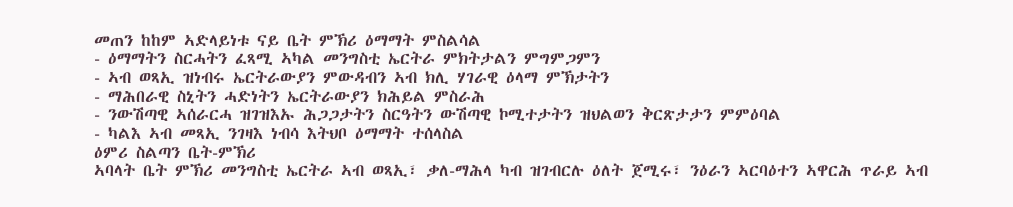መጠን ከከም ኣድላይነቱ ናይ ቤት ምኽሪ ዕማማት ምስልሳል
- ዕማማትን ስርሓትን ፈጻሚ ኣካል መንግስቲ ኤርትራ ምክትታልን ምግምጋምን
- ኣብ ወጻኢ ዝነብሩ ኤርትራውያን ምውዳብን ኣብ ክሊ ሃገራዊ ዕላማ ምኽታትን
- ማሕበራዊ ስኒትን ሓድነትን ኤርትራውያን ክሕይል ምስራሕ
- ንውሽጣዊ ኣሰራርሓ ዝገዝእኡ ሕጋጋታትን ስርዓትን ውሽጣዊ ኮሚተታትን ዝህልወን ቅርጽታታን ምምዕባል
- ካልእ ኣብ መጻኢ ንገዛእ ነብሳ እትህቦ ዕማማት ተሰላስል
ዕምሪ ስልጣን ቤት-ምኽሪ
ኣባላት ቤት ምኽሪ መንግስቲ ኤርትራ ኣብ ወጻኢ፣ ቃለ-ማሕላ ካብ ዝገብርሉ ዕለት ጀሚሩ፣ ንዕራን ኣርባዕተን ኣዋርሕ ጥራይ ኣብ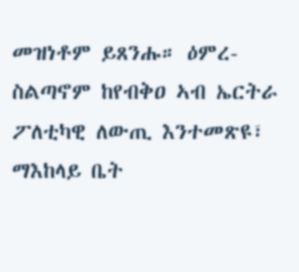መዝነቶም ይጸንሑ። ዕምረ-ስልጣኖም ከየብቅዐ ኣብ ኤርትራ ፖለቲካዊ ለውጢ እንተመጽዩ፣ ማእከላይ ቤት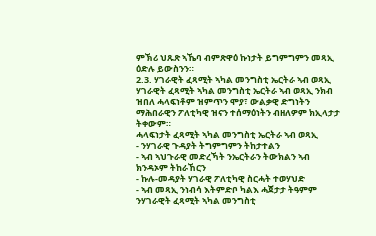ምኽሪ ህጹጽ ኣኼባ ብምጽዋዕ ኩነታት ይግምግምን መጻኢ ዕድሉ ይውስንን።
2.3. ሃገራዊት ፈጻሚት ኣካል መንግስቲ ኤርትራ ኣብ ወጻኢ
ሃገራዊት ፈጻሚት ኣካል መንግስቲ ኤርትራ ኣብ ወጻኢ ንክብ ዝበለ ሓላፍነቶም ዝምጥን ሞያ፣ ውልቃዊ ድግነትን ማሕበራዊን ፖለቲካዊ ዝናን ተሰማዕነትን ብዘለዎም ክኢላታታ ትቀውም።
ሓላፍነታት ፈጻሚት ኣካል መንግስቲ ኤርትራ ኣብ ወጻኢ
- ንሃገራዊ ጉዳያት ትግምግምን ትከታተልን
- ኣብ ኣህጉራዊ መድረኻት ንኤርትራን ትውክልን ኣብ ክንዳኦም ትከራኸርን
- ኩሉ-መዳያት ሃገራዊ ፖለቲካዊ ስርሓት ተወሃህድ
- ኣብ መጻኢ ንነብሳ እትምድቦ ካልእ ሓጀታታ ትዓምም
ንሃገራዊት ፈጻሚት ኣካል መንግስቲ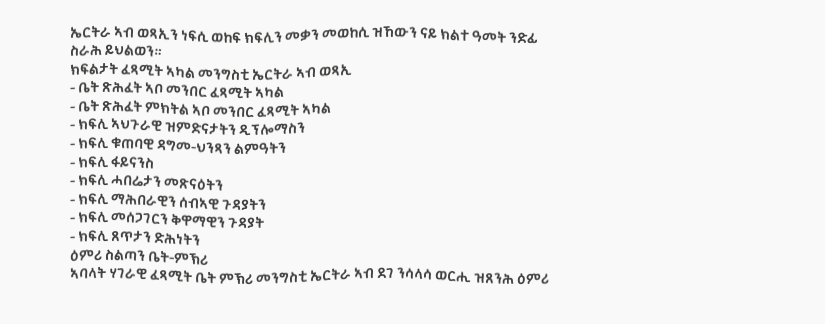ኤርትራ ኣብ ወጻኢን ነፍሲ ወከፍ ክፍሊን መቃን መወከሲ ዝኸውን ናይ ክልተ ዓመት ንድፊ ስራሕ ይህልወን።
ክፍልታት ፈጻሚት ኣካል መንግስቲ ኤርትራ ኣብ ወጻኢ
- ቤት ጽሕፈት ኣቦ መንበር ፈጻሚት ኣካል
- ቤት ጽሕፈት ምክትል ኣቦ መንበር ፈጻሚት ኣካል
- ክፍሊ ኣህጉራዊ ዝምድናታትን ዲፕሎማስን
- ክፍሊ ቁጠባዊ ዳግመ-ህንጻን ልምዓትን
- ክፍሊ ፋይናንስ
- ክፍሊ ሓበሬታን መጽናዕትን
- ክፍሊ ማሕበራዊን ሰብኣዊ ጉዳያትን
- ክፍሊ መሰጋገርን ቅዋማዊን ጉዳያት
- ክፍሊ ጸጥታን ድሕነትን
ዕምሪ ስልጣን ቤት-ምኽሪ
ኣባላት ሃገራዊ ፈጻሚት ቤት ምኽሪ መንግስቲ ኤርትራ ኣብ ደገ ንሳላሳ ወርሒ ዝጸንሕ ዕምሪ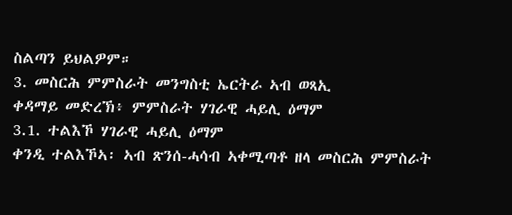ስልጣን ይህልዎም።
3. መስርሕ ምምስራት መንግስቲ ኤርትራ ኣብ ወጻኢ
ቀዳማይ መድረኽ፥ ምምስራት ሃገራዊ ሓይሊ ዕማም
3.1. ተልእኾ ሃገራዊ ሓይሊ ዕማም
ቀንዲ ተልእኾኣ፡ ኣብ ጽንሰ-ሓሳብ ኣቀሚጣቶ ዘላ መስርሕ ምምስራት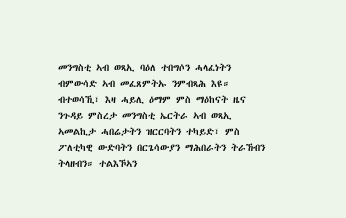መንግስቲ ኣብ ወጻኢ ባዕለ ተበግሶን ሓላፈነትን ብምውሳድ ኣብ መፈጸምትኡ ንምብጻሕ እዩ። ብተወሳኺ፣ እዛ ሓይሊ ዕማም ምስ ማዕከናት ዜና ንጉዳይ ምስረታ መንግስቲ ኤርትራ ኣብ ወጻኢ ኣመልኪታ ሓበሬታትን ዝርርባትን ተካይድ፣ ምስ ፖለቲካዊ ውድባትን በርጌሳውያን ማሕበራትን ትራኸብን ትላዘብን። ተልእኾኣን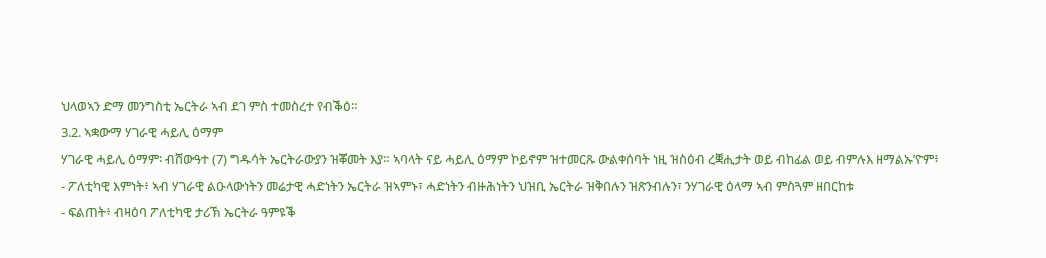ህላወኣን ድማ መንግስቲ ኤርትራ ኣብ ደገ ምስ ተመስረተ የብቕዕ።
3.2. ኣቋውማ ሃገራዊ ሓይሊ ዕማም
ሃገራዊ ሓይሊ ዕማም፡ ብሸውዓተ (7) ግዱሳት ኤርትራውያን ዝቖመት እያ። ኣባላት ናይ ሓይሊ ዕማም ኮይኖም ዝተመርጹ ውልቀሰባት ነዚ ዝስዕብ ረቛሒታት ወይ ብከፊል ወይ ብምሉእ ዘማልኡ’ዮም፥
- ፖለቲካዊ እምነት፥ ኣብ ሃገራዊ ልዑላውነትን መሬታዊ ሓድነትን ኤርትራ ዝኣምኑ፣ ሓድነትን ብዙሕነትን ህዝቢ ኤርትራ ዝቅበሉን ዝጽንብሉን፣ ንሃገራዊ ዕላማ ኣብ ምስጓም ዘበርከቱ
- ፍልጠት፥ ብዛዕባ ፖለቲካዊ ታሪኽ ኤርትራ ዓምዩቕ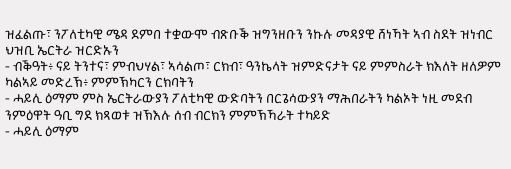ዝፈልጡ፣ ንፖለቲካዊ ሜዳ ደምበ ተቋውሞ ብጽቡቕ ዝግንዘቡን ንኩሉ መዳያዊ ሸነኻት ኣብ ስደት ዝነብር ህዝቢ ኤርትራ ዝርድኡን
- ብቕዓት፥ ናይ ትንተና፣ ምብህሃል፣ ኣሳልጦ፣ ርክብ፣ ዓንኬላት ዝምድናታት ናይ ምምስራት ክእለት ዘለዎም
ካልኣይ መድረኽ፥ ምምኽካርን ርክባትን
- ሓይሊ ዕማም ምስ ኤርትራውያን ፖለቲካዊ ውድባትን በርጌሳውያን ማሕበራትን ካልኦት ነዚ መደብ ንምዕዋት ዓቢ ግደ ክጻወቱ ዝኽእሉ ሰብ ብርክን ምምኽኻራት ተካይድ
- ሓይሊ ዕማም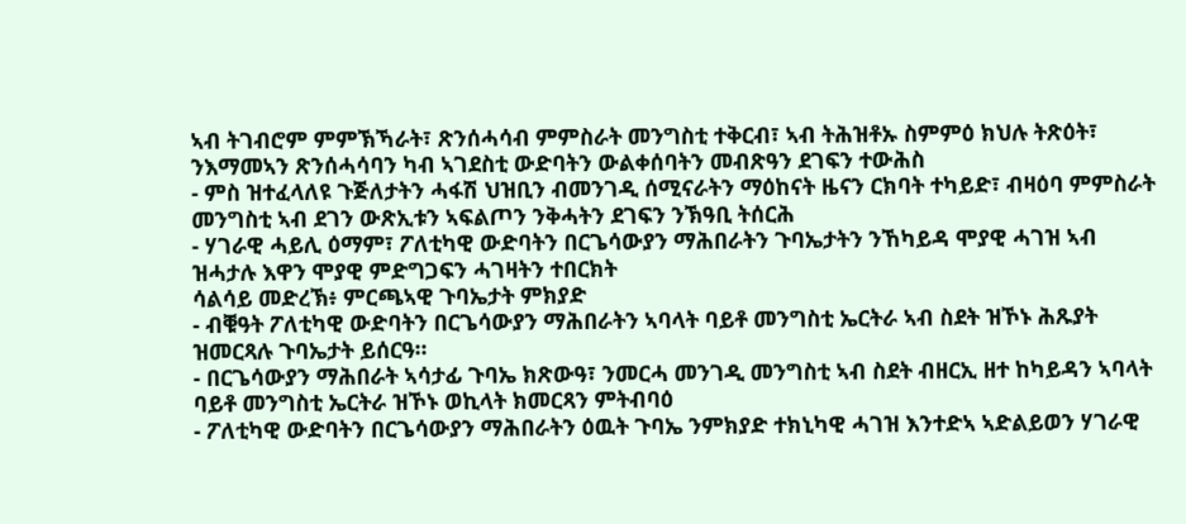ኣብ ትገብሮም ምምኽኻራት፣ ጽንሰሓሳብ ምምስራት መንግስቲ ተቅርብ፣ ኣብ ትሕዝቶኡ ስምምዕ ክህሉ ትጽዕት፣ ንእማመኣን ጽንሰሓሳባን ካብ ኣገደስቲ ውድባትን ውልቀሰባትን መብጽዓን ደገፍን ተውሕስ
- ምስ ዝተፈላለዩ ጉጅለታትን ሓፋሽ ህዝቢን ብመንገዲ ሰሚናራትን ማዕከናት ዜናን ርክባት ተካይድ፣ ብዛዕባ ምምስራት መንግስቲ ኣብ ደገን ውጽኢቱን ኣፍልጦን ንቅሓትን ደገፍን ንኽዓቢ ትሰርሕ
- ሃገራዊ ሓይሊ ዕማም፣ ፖለቲካዊ ውድባትን በርጌሳውያን ማሕበራትን ጉባኤታትን ንኸካይዳ ሞያዊ ሓገዝ ኣብ ዝሓታሉ እዋን ሞያዊ ምድግጋፍን ሓገዛትን ተበርክት
ሳልሳይ መድረኽ፥ ምርጫኣዊ ጉባኤታት ምክያድ
- ብቑዓት ፖለቲካዊ ውድባትን በርጌሳውያን ማሕበራትን ኣባላት ባይቶ መንግስቲ ኤርትራ ኣብ ስደት ዝኾኑ ሕጹያት ዝመርጻሉ ጉባኤታት ይሰርዓ።
- በርጌሳውያን ማሕበራት ኣሳታፊ ጉባኤ ክጽውዓ፣ ንመርሓ መንገዲ መንግስቲ ኣብ ስደት ብዘርኢ ዘተ ከካይዳን ኣባላት ባይቶ መንግስቲ ኤርትራ ዝኾኑ ወኪላት ክመርጻን ምትብባዕ
- ፖለቲካዊ ውድባትን በርጌሳውያን ማሕበራትን ዕዉት ጉባኤ ንምክያድ ተክኒካዊ ሓገዝ እንተድኣ ኣድልይወን ሃገራዊ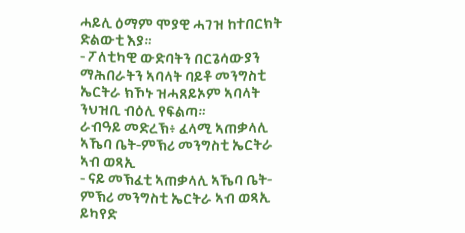ሓይሊ ዕማም ሞያዊ ሓገዝ ከተበርክት ድልውቲ እያ።
- ፖለቲካዊ ውድባትን በርጌሳውያን ማሕበራትን ኣባላት ባይቶ መንግስቲ ኤርትራ ክኾኑ ዝሓጸይኦም ኣባላት ንህዝቢ ብዕሊ የፍልጣ።
ራብዓይ መድረኽ፥ ፈላሚ ኣጠቃላሊ ኣኼባ ቤት-ምኽሪ መንግስቲ ኤርትራ ኣብ ወጻኢ
- ናይ መኽፈቲ ኣጠቃላሊ ኣኼባ ቤት-ምኽሪ መንግስቲ ኤርትራ ኣብ ወጻኢ ይካየድ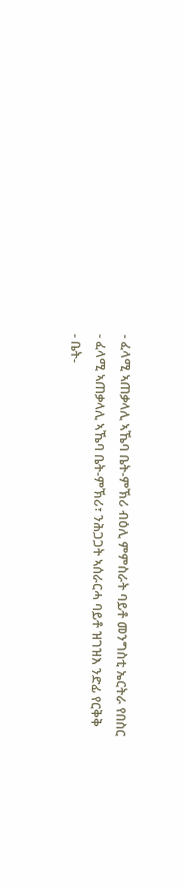- ፈላሚ ኣጠቃላሊ ኣኼባ ቤት-ምኽሪ ብዕሊ ምምስራት ባይቶ መንግስቲ ኤርትራ የበስር
- ፈላሚ ኣጠቃላሊ ኣኼባ ቤት-ምኽሪ፣ ንሕጋጋት ኣሰራርሓ ባይቶ ዝገዝእ ንድፊ የርቅቅ
- ቤት-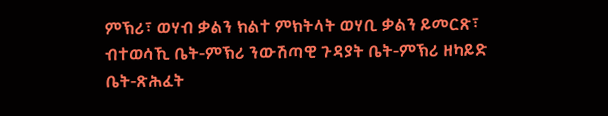ምኽሪ፣ ወሃብ ቃልን ክልተ ምክትላት ወሃቢ ቃልን ይመርጽ፣ ብተወሳኺ ቤት-ምኽሪ ንውሽጣዊ ጉዳያት ቤት-ምኽሪ ዘካይድ ቤት-ጽሕፈት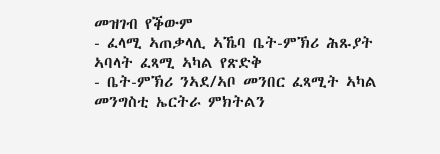መዝገብ የቕውም
- ፈላሚ ኣጠቃላሊ ኣኼባ ቤት-ምኽሪ ሕጹያት ኣባላት ፈጻሚ ኣካል የጽድቅ
- ቤት-ምኽሪ ንኣደ/ኣቦ መንበር ፈጻሚት ኣካል መንግስቲ ኤርትራ ምክትልን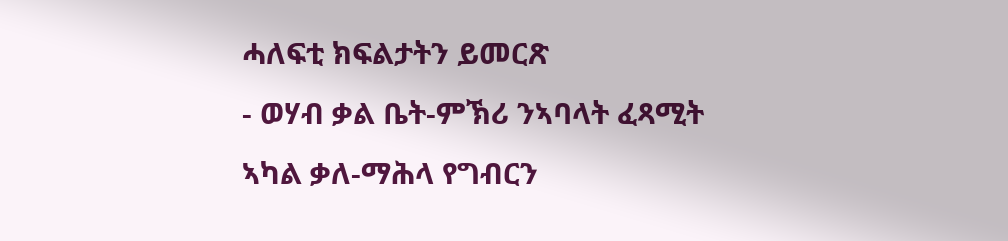ሓለፍቲ ክፍልታትን ይመርጽ
- ወሃብ ቃል ቤት-ምኽሪ ንኣባላት ፈጻሚት ኣካል ቃለ-ማሕላ የግብርን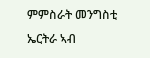ምምስራት መንግስቲ ኤርትራ ኣብ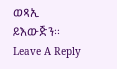ወጻኢ ይእውጅን።
Leave A Reply